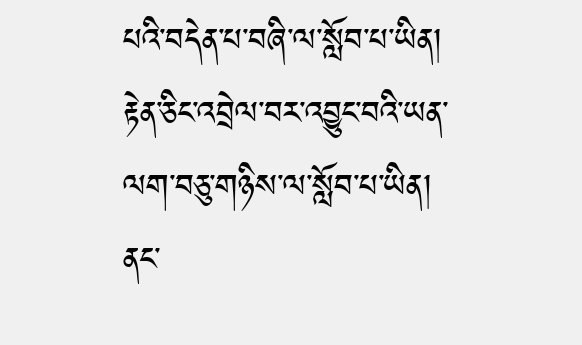པའི་བདེན་པ་བཞི་ལ་སློབ་པ་ཡིན། རྟེན་ཅིང་འབྲེལ་བར་འབྱུང་བའི་ཡན་ལག་བཅུ་གཉིས་ལ་སློབ་པ་ཡིན། ནང་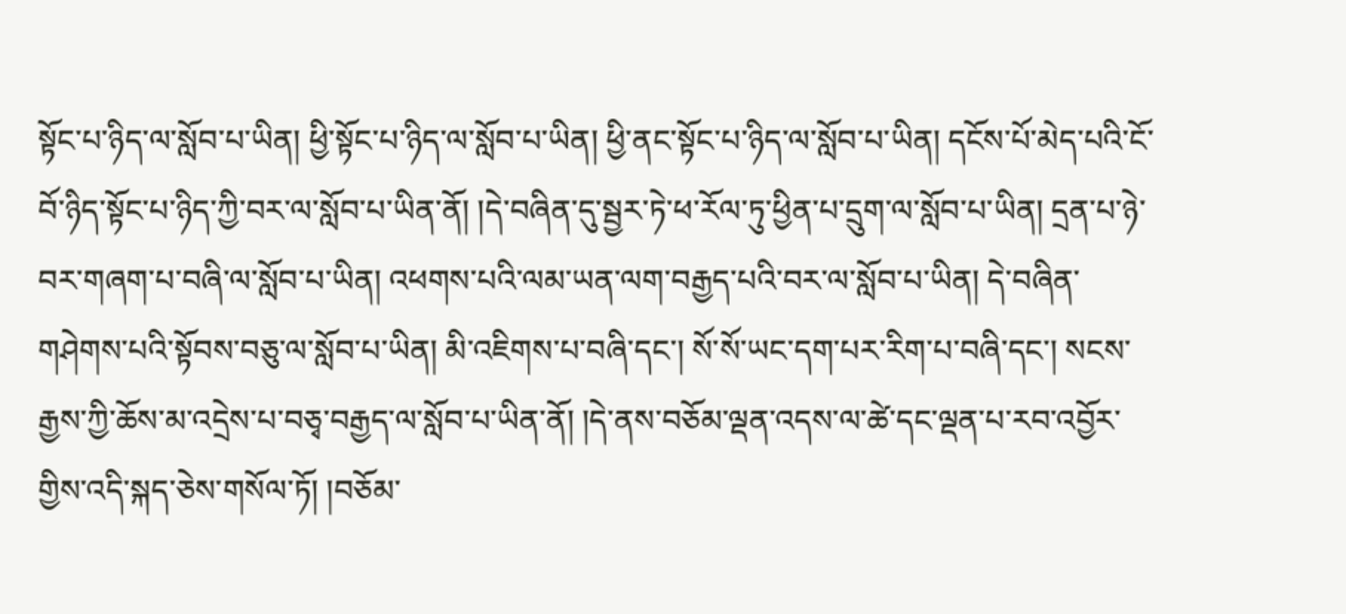སྟོང་པ་ཉིད་ལ་སློབ་པ་ཡིན། ཕྱི་སྟོང་པ་ཉིད་ལ་སློབ་པ་ཡིན། ཕྱི་ནང་སྟོང་པ་ཉིད་ལ་སློབ་པ་ཡིན། དངོས་པོ་མེད་པའི་ངོ་བོ་ཉིད་སྟོང་པ་ཉིད་ཀྱི་བར་ལ་སློབ་པ་ཡིན་ནོ། །དེ་བཞིན་དུ་སྦྱར་ཏེ་ཕ་རོལ་ཏུ་ཕྱིན་པ་དྲུག་ལ་སློབ་པ་ཡིན། དྲན་པ་ཉེ་བར་གཞག་པ་བཞི་ལ་སློབ་པ་ཡིན། འཕགས་པའི་ལམ་ཡན་ལག་བརྒྱད་པའི་བར་ལ་སློབ་པ་ཡིན། དེ་བཞིན་གཤེགས་པའི་སྟོབས་བཅུ་ལ་སློབ་པ་ཡིན། མི་འཇིགས་པ་བཞི་དང་། སོ་སོ་ཡང་དག་པར་རིག་པ་བཞི་དང་། སངས་རྒྱས་ཀྱི་ཆོས་མ་འདྲེས་པ་བཅྭ་བརྒྱད་ལ་སློབ་པ་ཡིན་ནོ། །དེ་ནས་བཅོམ་ལྡན་འདས་ལ་ཚེ་དང་ལྡན་པ་རབ་འབྱོར་གྱིས་འདི་སྐད་ཅེས་གསོལ་ཏོ། །བཅོམ་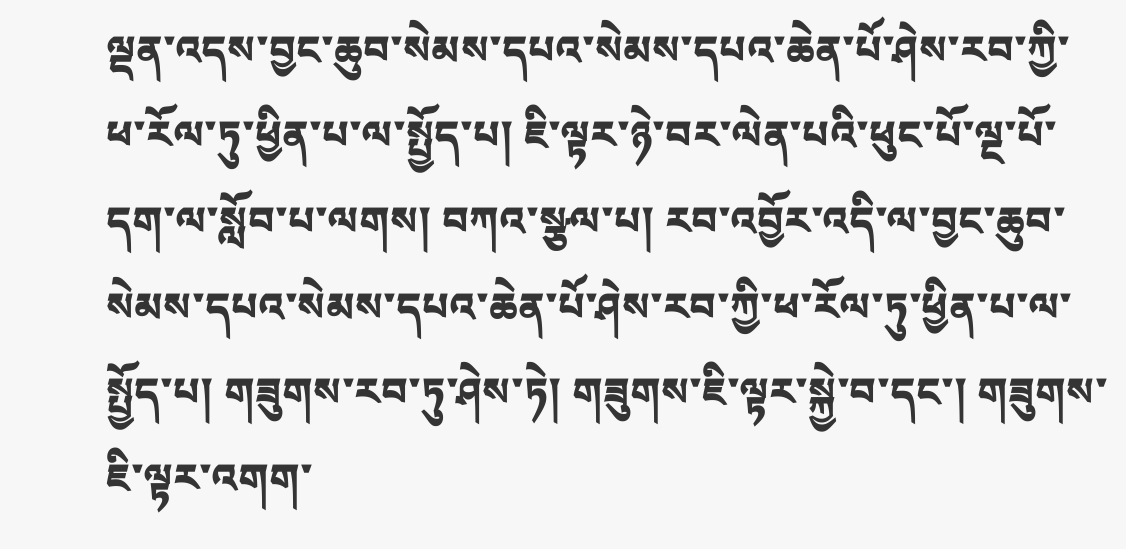ལྡན་འདས་བྱང་ཆུབ་སེམས་དཔའ་སེམས་དཔའ་ཆེན་པོ་ཤེས་རབ་ཀྱི་ཕ་རོལ་ཏུ་ཕྱིན་པ་ལ་སྤྱོད་པ། ཇི་ལྟར་ཉེ་བར་ལེན་པའི་ཕུང་པོ་ལྔ་པོ་དག་ལ་སློབ་པ་ལགས། བཀའ་སྩལ་པ། རབ་འབྱོར་འདི་ལ་བྱང་ཆུབ་སེམས་དཔའ་སེམས་དཔའ་ཆེན་པོ་ཤེས་རབ་ཀྱི་ཕ་རོལ་ཏུ་ཕྱིན་པ་ལ་སྤྱོད་པ། གཟུགས་རབ་ཏུ་ཤེས་ཏེ། གཟུགས་ཇི་ལྟར་སྐྱེ་བ་དང་། གཟུགས་ཇི་ལྟར་འགག་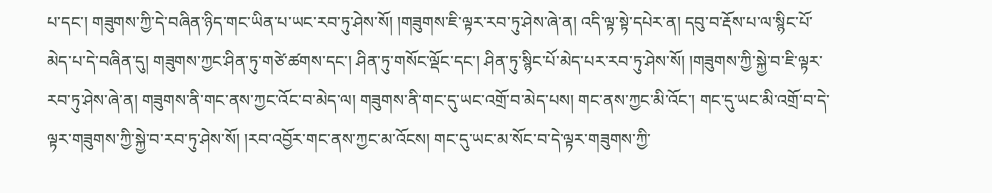པ་དང་། གཟུགས་ཀྱི་དེ་བཞིན་ཉིད་གང་ཡིན་པ་ཡང་རབ་ཏུ་ཤེས་སོ། །གཟུགས་ཇི་ལྟར་རབ་ཏུ་ཤེས་ཞེ་ན། འདི་ལྟ་སྟེ་དཔེར་ན། དབུ་བ་རྡོས་པ་ལ་སྙིང་པོ་མེད་པ་དེ་བཞིན་དུ། གཟུགས་ཀྱང་ཤིན་ཏུ་གཙེ་ཚགས་དང་། ཤིན་ཏུ་གསོང་ལྡོང་དང་། ཤིན་ཏུ་སྙིང་པོ་མེད་པར་རབ་ཏུ་ཤེས་སོ། །གཟུགས་ཀྱི་སྐྱེ་བ་ཇི་ལྟར་རབ་ཏུ་ཤེས་ཞེ་ན། གཟུགས་ནི་གང་ནས་ཀྱང་འོང་བ་མེད་ལ། གཟུགས་ནི་གང་དུ་ཡང་འགྲོ་བ་མེད་པས། གང་ནས་ཀྱང་མི་འོང་། གང་དུ་ཡང་མི་འགྲོ་བ་དེ་ལྟར་གཟུགས་ཀྱི་སྐྱེ་བ་རབ་ཏུ་ཤེས་སོ། །རབ་འབྱོར་གང་ནས་ཀྱང་མ་འོངས། གང་དུ་ཡང་མ་སོང་བ་དེ་ལྟར་གཟུགས་ཀྱི་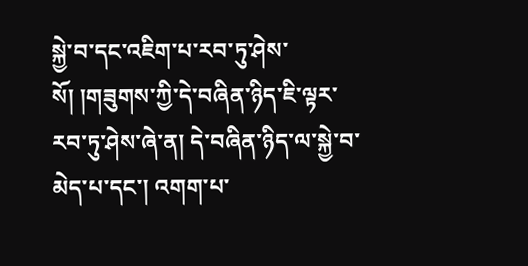སྐྱེ་བ་དང་འཇིག་པ་རབ་ཏུ་ཤེས་སོ། །གཟུགས་ཀྱི་དེ་བཞིན་ཉིད་ཇི་ལྟར་རབ་ཏུ་ཤེས་ཞེ་ན། དེ་བཞིན་ཉིད་ལ་སྐྱེ་བ་མེད་པ་དང་། འགག་པ་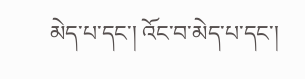མེད་པ་དང་། འོང་བ་མེད་པ་དང་།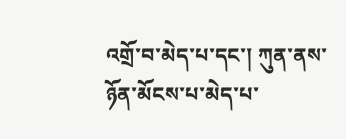འགྲོ་བ་མེད་པ་དང་། ཀུན་ནས་ཉོན་མོངས་པ་མེད་པ་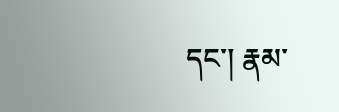དང་། རྣམ་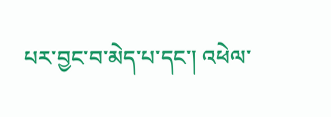པར་བྱང་བ་མེད་པ་དང་། འཕེལ་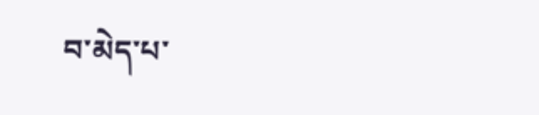བ་མེད་པ་